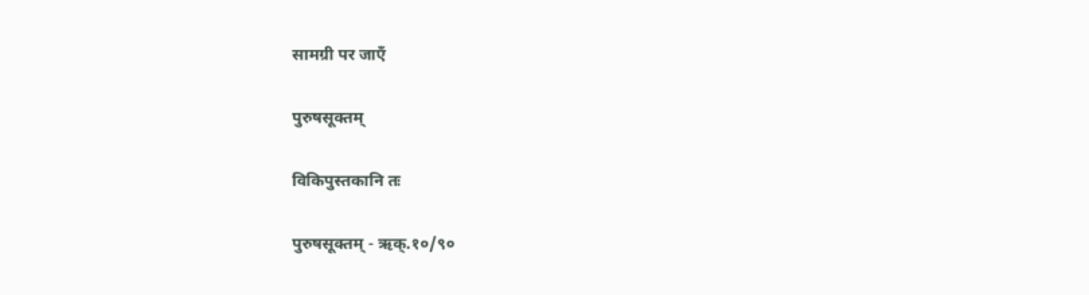सामग्री पर जाएँ

पुरुषसूक्तम्

विकिपुस्तकानि तः

पुरुषसूक्तम् - ऋक्.१०/९०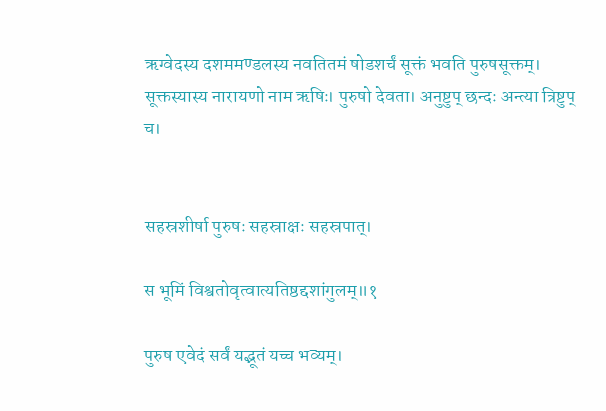ऋग्वेदस्य दशममण्डलस्य नवतितमं षोडशर्चं सूक्तं भवति पुरुषसूक्तम्। सूक्तस्यास्य नारायणो नाम ऋषिः। पुरुषो देवता। अनुष्टुप् छन्दः अन्त्या त्रिष्टुप् च।


सहस्रशीर्षा पुरुषः सहस्राक्षः सहस्रपात्।

स भूमिं विश्वतोवृत्वात्यतिष्ठद्दशांगुलम्॥१

पुरुष एवेदं सर्वं यद्भूतं यच्च भव्यम्।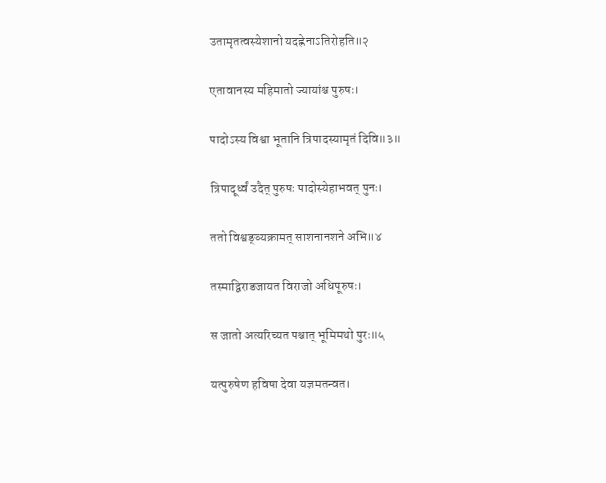उतामृतत्वस्येशानो यदह्नेनाऽतिरोहति॥२

एतावानस्य महिमातो ज्यायांश्च पुरुषः।

पादोऽस्य विश्वा भूतानि त्रिपादस्यामृतं दिवि॥३॥

त्रिपादूर्ध्वं उदैत् पुरुषः पादोस्येहाभवत् पुनः।

ततो विश्वङ्व्यक्रामत् साशनानशने अभि॥४

तस्माद्विराडजायत विराजो अधिपूरुषः।

स जातो अत्यरिच्यत पश्चात् भूमिमथो पुरः॥५

यत्पुरुषेण हविषा देवा यज्ञमतन्वत।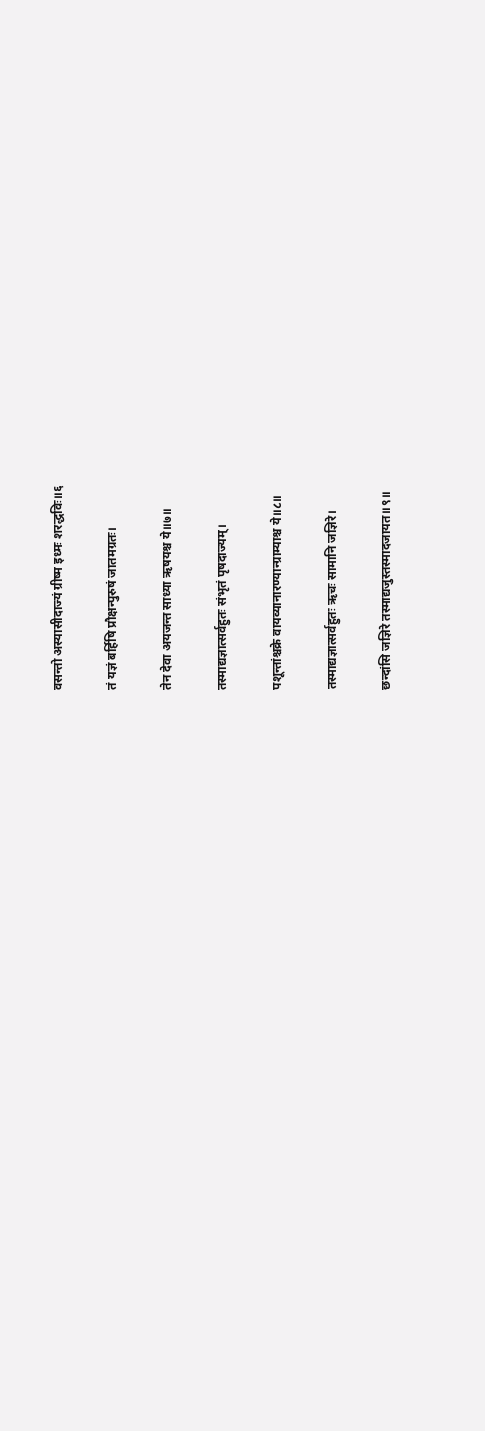वसन्तो अस्यासीदाज्यं ग्रीष्म इध्मः शरद्धविः॥६

तं यज्ञं बर्हिषि प्रौक्षन्पुरुषं जातमग्रतः।

तेन देवा अयजन्त साध्या ऋषयश्च ये॥७॥

तस्माद्यज्ञात्सर्वहुतः संभृतं पृषदाज्यम्।

पशून्तांश्चक्रे वायव्यानारण्यान्ग्राम्याश्च ये॥८॥

तस्माद्यज्ञात्सर्वहुतः ऋचः सामानि जज्ञिरे।

छन्दांसि जज्ञिरे तस्माद्यजुस्तस्मादजायत॥९॥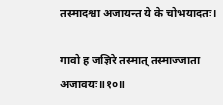तस्मादश्वा अजायन्त ये के चोभयादतः।

गावो ह जज्ञिरे तस्मात् तस्माज्जाता अजावयः॥१०॥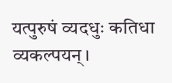यत्पुरुषं व्यदधुः कतिधा व्यकल्पयन्।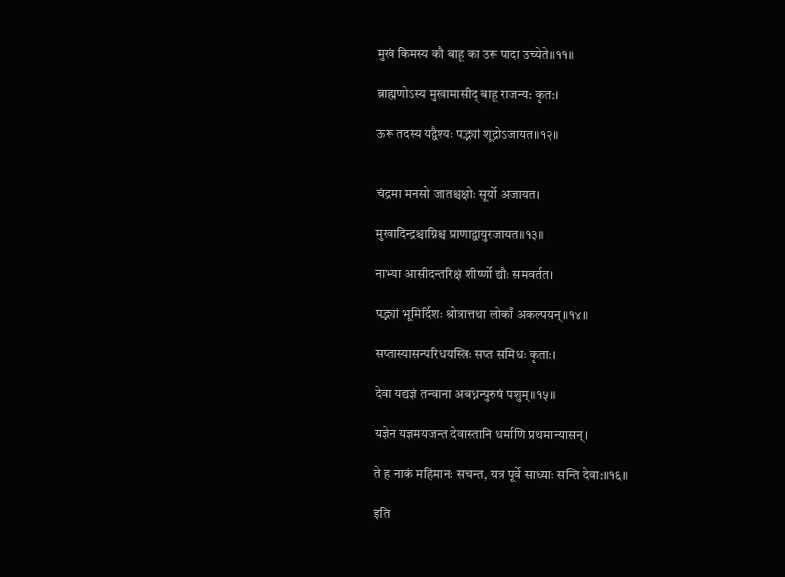मुखं किमस्य कौ बाहू का उरू पादा उच्येते॥११॥

ब्राह्मणोऽस्य मुखामासीद् बाहू राजन्य: कृत:।

ऊरू तदस्य यद्वैश्यः पद्भ्यां शूद्रोऽजायत॥१२॥


चंद्रमा मनसो जातश्चक्षोः सूर्यो अजायत।

मुखादिन्द्रश्चाग्निश्च प्राणाद्वायुरजायत॥१३॥

नाभ्या आसीदन्तरिक्षं शीर्ष्णो द्यौः समवर्तत।

पद्भ्यां भूमिर्दिशः श्रोत्रात्तथा लोकाँ अकल्पयन्॥१४॥

सप्तास्यासन्परिधयस्त्रिः सप्त समिधः कृताः।

देवा यद्यज्ञं तन्वाना अबध्नन्पुरुषं पशुम्॥१५॥

यज्ञेन यज्ञमयजन्त देवास्तानि धर्माणि प्रथमान्यासन्।

ते ह नाकं महिमानः सचन्त, यत्र पूर्वे साध्याः सन्ति देवा:॥१६॥

इति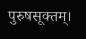पुरुषसूक्तम्।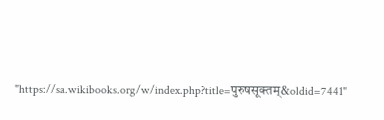"https://sa.wikibooks.org/w/index.php?title=पुरुषसूक्तम्&oldid=7441"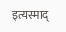इत्यस्माद्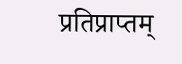प्रतिप्राप्तम्